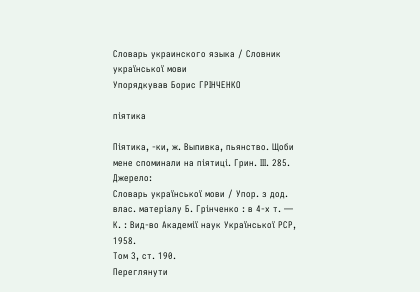Словарь украинского языка / Словник української мови
Упорядкував Борис ГРІНЧЕНКО

піятика

Піятика, -ки, ж. Выпивка, пьянство. Щоби мене споминали на піятиці. Грин. ІІІ. 285.
Джерело:
Словарь української мови / Упор. з дод. влас. матеріалу Б. Грінченко : в 4-х т. — К. : Вид-во Академії наук Української РСР, 1958.
Том 3, ст. 190.
Переглянути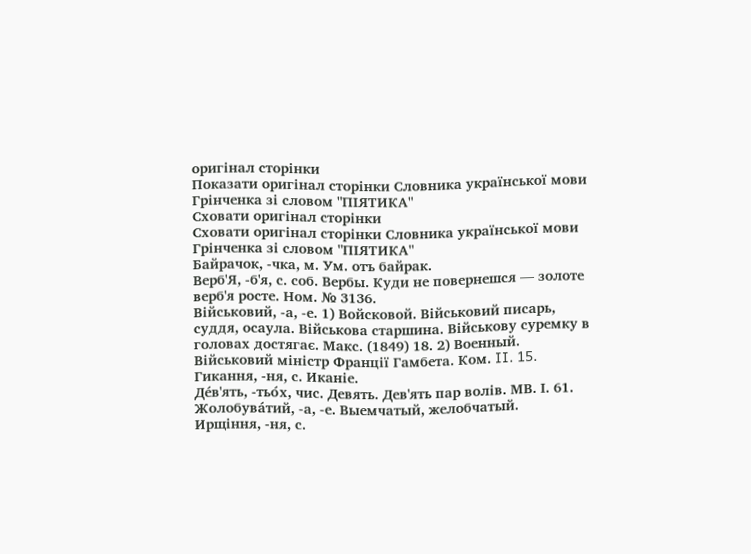оригінал сторінки
Показати оригінал сторінки Словника української мови Грінченка зі словом "ПІЯТИКА"
Сховати оригінал сторінки
Сховати оригінал сторінки Словника української мови Грінченка зі словом "ПІЯТИКА"
Байрачок, -чка, м. Ум. отъ байрак.
Верб'Я, -б'я, с. соб. Вербы. Куди не повернешся — золоте верб'я росте. Ном. № 3136.
Військовий, -а, -е. 1) Войсковой. Військовий писарь, суддя, осаула. Військова старшина. Військову суремку в головах достягає. Макс. (1849) 18. 2) Военный. Військовий міністр Франції Гамбета. Ком. II. 15.
Гикання, -ня, с. Иканіе.
Де́в'ять, -тьо́х, чис. Девять. Дев'ять пар волів. МВ. І. 61.
Жолобува́тий, -а, -е. Выемчатый, желобчатый.
Ирщіння, -ня, с.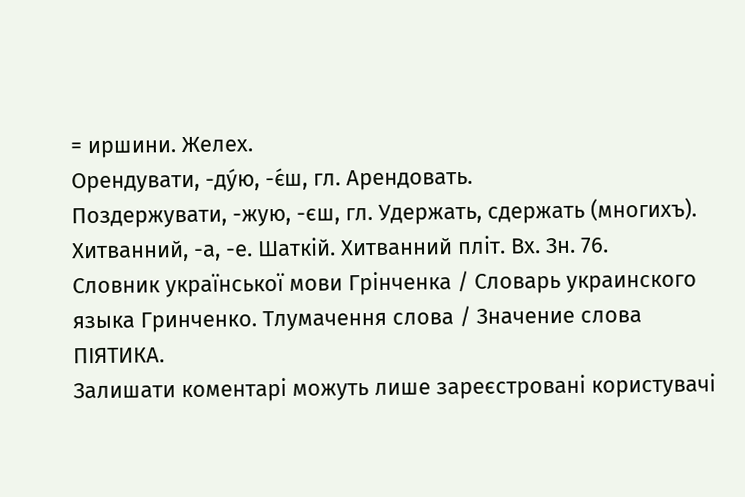= иршини. Желех.
Орендувати, -ду́ю, -є́ш, гл. Арендовать.
Поздержувати, -жую, -єш, гл. Удержать, сдержать (многихъ).
Хитванний, -а, -е. Шаткій. Хитванний пліт. Вх. Зн. 76.
Словник української мови Грінченка / Словарь украинского языка Гринченко. Тлумачення слова / Значение слова ПІЯТИКА.
Залишати коментарі можуть лише зареєстровані користувачі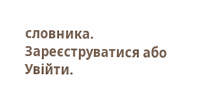словника. Зареєструватися або Увійти.